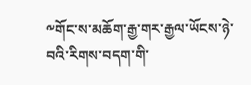༸གོང་ས་མཆོག་རྒྱ་གར་རྒྱལ་ཡོངས་ཉེ་བའི་རིགས་བདག་གི་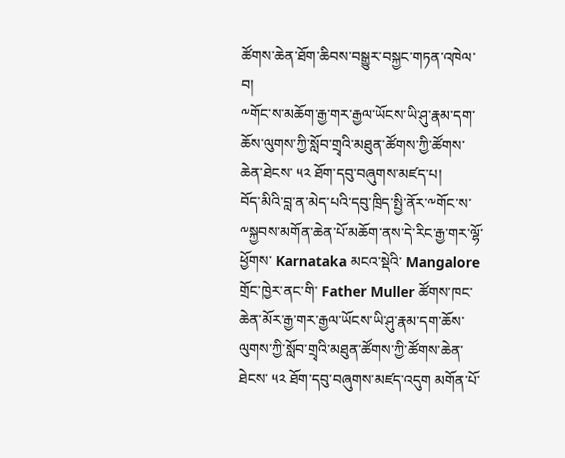ཚོགས་ཆེན་ཐོག་ཆིབས་བསྒྱུར་བསྐྱང་གཏན་འཁེལ་བ།
༸གོང་ས་མཆོག་རྒྱ་གར་རྒྱལ་ཡོངས་ཡི་ཤུ་རྣམ་དག་ཆོས་ལུགས་ཀྱི་སློབ་གྲྭའི་མཐུན་ཚོགས་ཀྱི་ཚོགས་ཆེན་ཐེངས་ ༥༢ ཐོག་དབུ་བཞུགས་མཛད་པ།
བོད་མིའི་བླ་ན་མེད་པའི་དབུ་ཁྲིད་སྤྱི་ནོར་༸གོང་ས་༸སྐྱབས་མགོན་ཆེན་པོ་མཆོག་ནས་དེ་རིང་རྒྱ་གར་ལྷོ་ཕྱོགས་ Karnataka མངའ་སྡེའི་ Mangalore གྲོང་ཁྱེར་ནང་གི་ Father Muller ཚོགས་ཁང་ཆེན་མོར་རྒྱ་གར་རྒྱལ་ཡོངས་ཡི་ཤུ་རྣམ་དག་ཆོས་ལུགས་ཀྱི་སློབ་གྲྭའི་མཐུན་ཚོགས་ཀྱི་ཚོགས་ཆེན་ཐེངས་ ༥༢ ཐོག་དབུ་བཞུགས་མཛད་འདུག མགོན་པོ་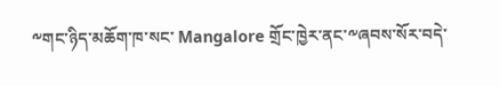༸གང་ཉིད་མཆོག་ཁ་སང་ Mangalore གྲོང་ཁྱེར་ནང་༸ཞབས་སོར་བདེ་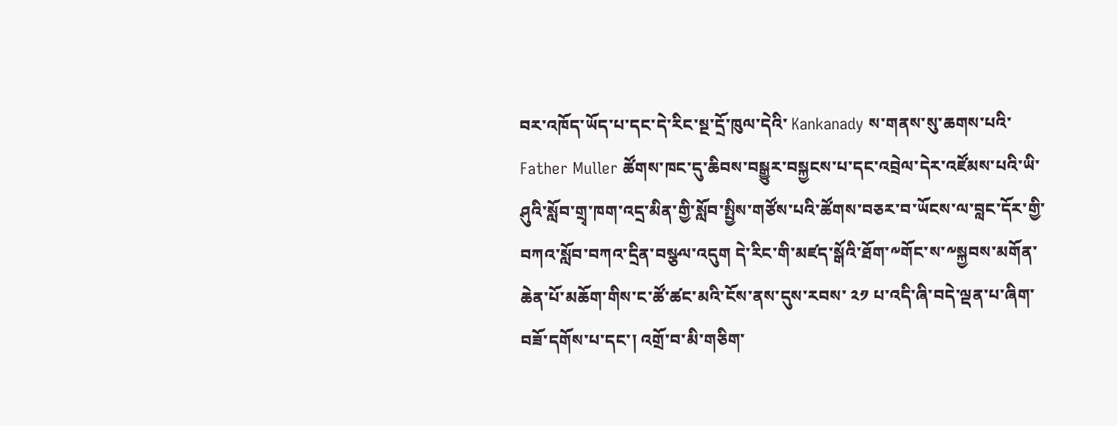བར་འཁོད་ཡོད་པ་དང་དེ་རིང་སྔ་དྲོ་ཁུལ་དེའི་ Kankanady ས་གནས་སུ་ཆགས་པའི་ Father Muller ཚོགས་ཁང་དུ་ཆིབས་བསྒྱུར་བསྐྱངས་པ་དང་འབྲེལ་དེར་འཛོམས་པའི་ཡི་ཤུའི་སློབ་གྲྭ་ཁག་འདྲ་མིན་གྱི་སློབ་སྤྱིས་གཙོས་པའི་ཚོགས་བཅར་བ་ཡོངས་ལ་བླང་དོར་གྱི་བཀའ་སློབ་བཀའ་དྲིན་བསྩལ་འདུག དེ་རིང་གི་མཛད་སྒོའི་ཐོག་༸གོང་ས་༸སྐྱབས་མགོན་ཆེན་པོ་མཆོག་གིས་ང་ཚོ་ཚང་མའི་ངོས་ནས་དུས་རབས་ ༢༡ པ་འདི་ཞི་བདེ་ལྡན་པ་ཞིག་བཟོ་དགོས་པ་དང་། འགྲོ་བ་མི་གཅིག་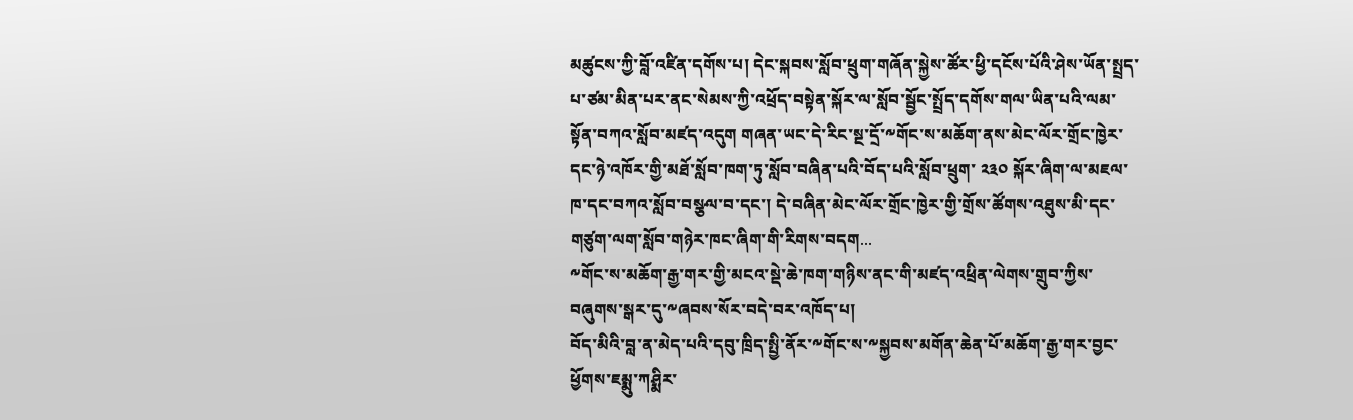མཚུངས་ཀྱི་བློ་འཛིན་དགོས་པ། དེང་སྐབས་སློབ་ཕྲུག་གཞོན་སྐྱེས་ཚོར་ཕྱི་དངོས་པོའི་ཤེས་ཡོན་སྤྲད་པ་ཙམ་མིན་པར་ནང་སེམས་ཀྱི་འཕྲོད་བསྟེན་སྐོར་ལ་སློབ་སྦྱོང་སྤྲོད་དགོས་གལ་ཡིན་པའི་ལམ་སྟོན་བཀའ་སློབ་མཛད་འདུག གཞན་ཡང་དེ་རིང་སྔ་དྲོ་༸གོང་ས་མཆོག་ནས་མེང་ལོར་གྲོང་ཁྱེར་དང་ཉེ་འཁོར་གྱི་མཐོ་སློབ་ཁག་ཏུ་སློབ་བཞིན་པའི་བོད་པའི་སློབ་ཕྲུག་ ༢༣༠ སྐོར་ཞིག་ལ་མཇལ་ཁ་དང་བཀའ་སློབ་བསྩལ་བ་དང་། དེ་བཞིན་མེང་ལོར་གྲོང་ཁྱེར་གྱི་གྲོས་ཚོགས་འཐུས་མི་དང་གཙུག་ལག་སློབ་གཉེར་ཁང་ཞིག་གི་རིགས་བདག...
༸གོང་ས་མཆོག་རྒྱ་གར་གྱི་མངའ་སྡེ་ཆེ་ཁག་གཉིས་ནང་གི་མཛད་འཕྲིན་ལེགས་གྲུབ་ཀྱིས་བཞུགས་སྒར་དུ་༸ཞབས་སོར་བདེ་བར་འཁོད་པ།
བོད་མིའི་བླ་ན་མེད་པའི་དབུ་ཁྲིད་སྤྱི་ནོར་༸གོང་ས་༸སྐྱབས་མགོན་ཆེན་པོ་མཆོག་རྒྱ་གར་བྱང་ཕྱོགས་ཇམྨུ་ཀཤྨིར་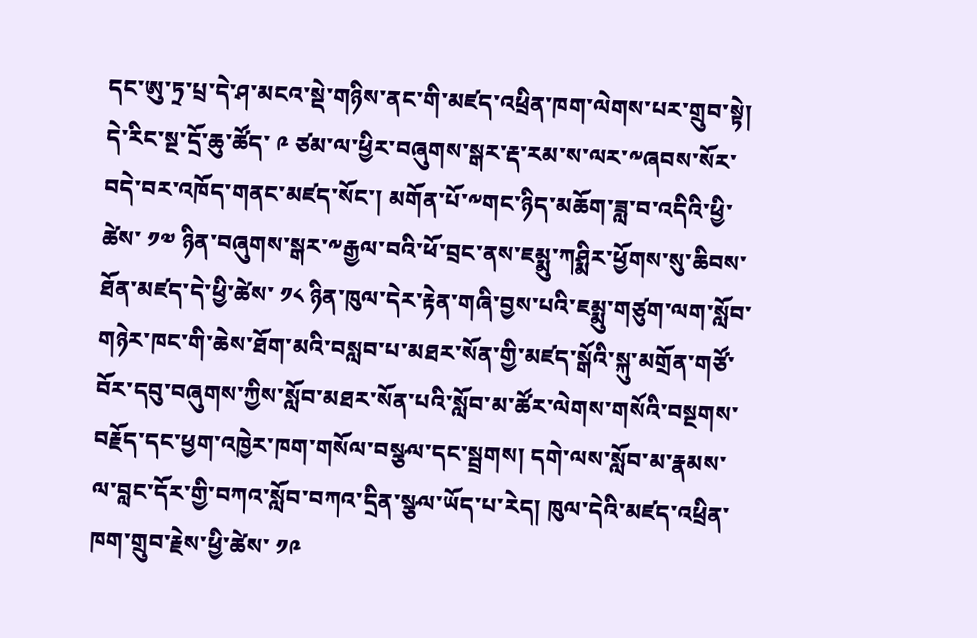དང་ཨུ་ཏྲ་པྲ་དེ་ཤ་མངའ་སྡེ་གཉིས་ནང་གི་མཛད་འཕྲིན་ཁག་ལེགས་པར་གྲུབ་སྟེ། དེ་རིང་སྔ་དྲོ་ཆུ་ཚོད་ ༩ ཙམ་ལ་ཕྱིར་བཞུགས་སྒར་རྡ་རམ་ས་ལར་༸ཞབས་སོར་བདེ་བར་འཁོད་གནང་མཛད་སོང་། མགོན་པོ་༸གང་ཉིད་མཆོག་ཟླ་བ་འདིའི་ཕྱི་ཚེས་ ༡༧ ཉིན་བཞུགས་སྒར་༸རྒྱལ་བའི་ཕོ་བྲང་ནས་ཇམྨུ་ཀཤྨིར་ཕྱོགས་སུ་ཆིབས་ཐོན་མཛད་དེ་ཕྱི་ཚེས་ ༡༨ ཉིན་ཁུལ་དེར་རྟེན་གཞི་བྱས་པའི་ཇམྨུ་གཙུག་ལག་སློབ་གཉེར་ཁང་གི་ཆེས་ཐོག་མའི་བསླབ་པ་མཐར་སོན་གྱི་མཛད་སྒོའི་སྐུ་མགྲོན་གཙོ་བོར་དབུ་བཞུགས་ཀྱིས་སློབ་མཐར་སོན་པའི་སློབ་མ་ཚོར་ལེགས་གསོའི་བསྔགས་བརྗོད་དང་ཕྱག་འཁྱེར་ཁག་གསོལ་བསྩལ་དང་སྦྲགས། དགེ་ལས་སློབ་མ་རྣམས་ལ་བླང་དོར་གྱི་བཀའ་སློབ་བཀའ་དྲིན་སྩལ་ཡོད་པ་རེད། ཁུལ་དེའི་མཛད་འཕྲིན་ཁག་གྲུབ་རྗེས་ཕྱི་ཚེས་ ༡༩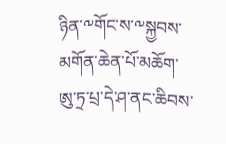ཉིན་༸གོང་ས་༸སྐྱབས་མགོན་ཆེན་པོ་མཆོག་ཨུ་ཏྲ་པྲ་དེ་ཤ་ནང་ཆིབས་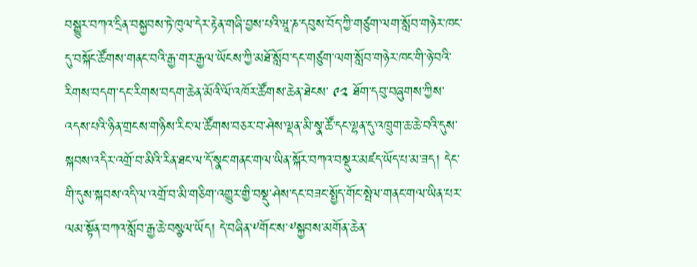བསྒྱུར་བཀའ་དྲིན་བསྐྱབས་ཏེ་ཁུལ་དེར་རྟེན་གཞི་བྱས་པའི་ཝཱ་ཎ་དབུས་བོད་ཀྱི་གཙུག་ལག་སློབ་གཉེར་ཁང་དུ་བསྐོང་ཚོགས་གནང་བའི་རྒྱ་གར་རྒྱལ་ཡོངས་ཀྱི་མཐོ་སློབ་དང་གཙུག་ལག་སློབ་གཉེར་ཁང་གི་ཉེ་བའི་རིགས་བདག་དང་རིགས་བདག་ཆེན་མོའི་ལོ་འཁོར་ཚོགས་ཆེན་ཐེངས་ ༩༢ ཐོག་དབུ་བཞུགས་ཀྱིས་འདས་པའི་ཉིན་གྲངས་གཉིས་རིང་ལ་ཚོགས་བཅར་བ་ཤེས་ལྡན་མི་སྣ་ཚོ་དང་ལྷན་དུ་འཁྲུག་ཆ་ཆེ་བའི་དུས་སྐབས་འདིར་འགྲོ་བ་མིའི་རིན་ཐང་ལ་དོ་སྣང་གནང་གལ་ཡིན་སྐོར་བཀའ་བསྡུར་མཛད་ཡོད་པ་མ་ཟད། དེང་གི་དུས་སྐབས་འདི་ལ་འགྲོ་བ་མི་གཅིག་འགྱུར་གྱི་བསྡུ་ཤེས་དང་བཟང་སྤྱོད་གོང་སྤེལ་གནང་གལ་ཡིན་པར་ལམ་སྟོན་བཀའ་སློབ་རྒྱ་ཆེ་བསྩལ་ཡོད། དེ་བཞིན་༸གོང་ས་༸སྐྱབས་མགོན་ཆེན་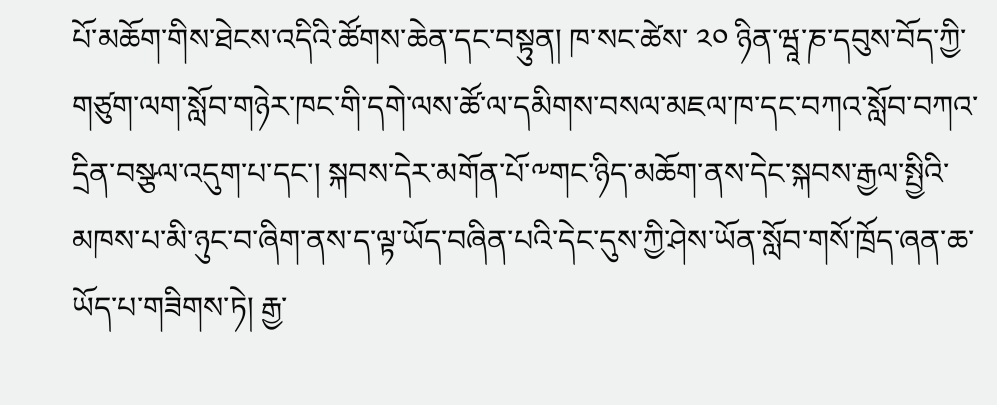པོ་མཆོག་གིས་ཐེངས་འདིའི་ཚོགས་ཆེན་དང་བསྟུན། ཁ་སང་ཚེས་ ༢༠ ཉིན་ཝཱ་ཎ་དབུས་བོད་ཀྱི་གཙུག་ལག་སློབ་གཉེར་ཁང་གི་དགེ་ལས་ཚོ་ལ་དམིགས་བསལ་མཇལ་ཁ་དང་བཀའ་སློབ་བཀའ་དྲིན་བསྩལ་འདུག་པ་དང་། སྐབས་དེར་མགོན་པོ་༸གང་ཉིད་མཆོག་ནས་དེང་སྐབས་རྒྱལ་སྤྱིའི་མཁས་པ་མི་ཉུང་བ་ཞིག་ནས་ད་ལྟ་ཡོད་བཞིན་པའི་དེང་དུས་ཀྱི་ཤེས་ཡོན་སློབ་གསོ་ཁྲོད་ཞན་ཆ་ཡོད་པ་གཟིགས་ཏེ། རྒྱ་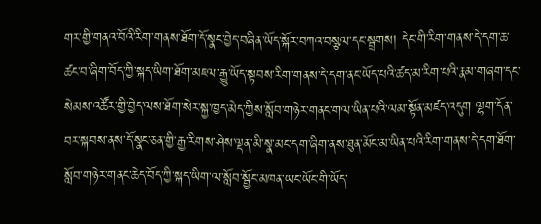གར་གྱི་གནའ་བོའི་རིག་གནས་ཐོག་དོ་སྣང་བྱེད་བཞིན་ཡོད་སྐོར་བཀའ་བསྩལ་དང་སྦྲགས། དེང་གི་རིག་གནས་དེ་དག་ཆ་ཚང་བ་ཞིག་བོད་ཀྱི་སྐད་ཡིག་ཐོག་མཇལ་རྒྱུ་ཡོད་སྟབས་རིག་གནས་དེ་དག་ནང་ཡོད་པའི་ཚད་མ་རིག་པའི་རྣམ་གཞག་དང་སེམས་འཚོར་གྱི་བྱེད་ལས་ཐོག་སེར་སྐྱ་ཁྱད་མེད་ཀྱིས་སློབ་གཉེར་གནང་གལ་ཡིན་པའི་ལམ་སྟོན་མཛད་འདུག ལྷག་དོན་བར་སྐབས་ནས་དོ་སྣང་ཅན་གྱི་རྒྱ་རིགས་ཤེས་ལྡན་མི་སྣ་མང་དག་ཞིག་ནས་ཐུན་མོང་མ་ཡིན་པའི་རིག་གནས་དེ་དག་ཐོག་སློབ་གཉེར་གནང་ཆེད་བོད་ཀྱི་སྐད་ཡིག་ལ་སློབ་སྦྱོང་མཁན་ཡང་ཡོང་གི་ཡོད་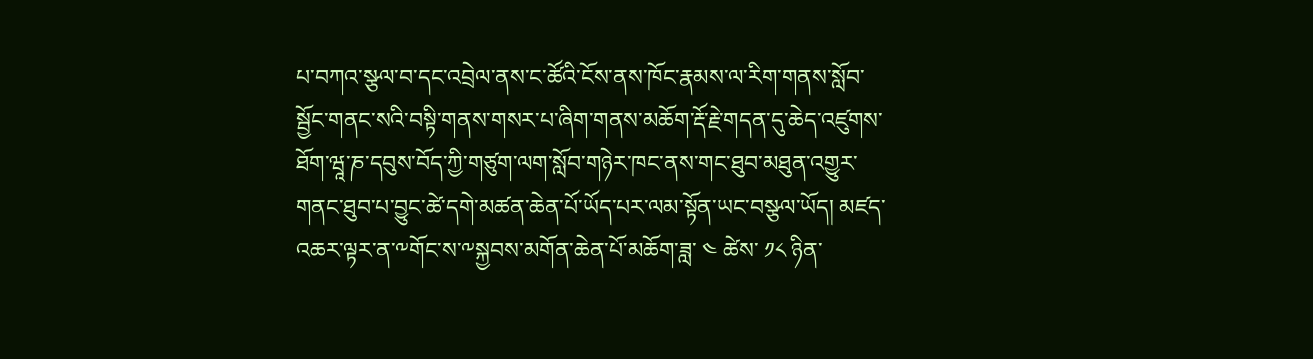པ་བཀའ་སྩལ་བ་དང་འབྲེལ་ནས་ང་ཚོའི་ངོས་ནས་ཁོང་རྣམས་ལ་རིག་གནས་སློབ་སྦྱོང་གནང་སའི་བསྟི་གནས་གསར་པ་ཞིག་གནས་མཆོག་རྡོ་རྗེ་གདན་དུ་ཆེད་འཛུགས་ཐོག་ཝཱ་ཎ་དབུས་བོད་ཀྱི་གཙུག་ལག་སློབ་གཉེར་ཁང་ནས་གང་ཐུབ་མཐུན་འགྱུར་གནང་ཐུབ་པ་བྱུང་ཚེ་དགེ་མཚན་ཆེན་པོ་ཡོད་པར་ལམ་སྟོན་ཡང་བསྩལ་ཡོད། མཛད་འཆར་ལྟར་ན་༸གོང་ས་༸སྐྱབས་མགོན་ཆེན་པོ་མཆོག་ཟླ་ ༤ ཚེས་ ༡༨ ཉིན་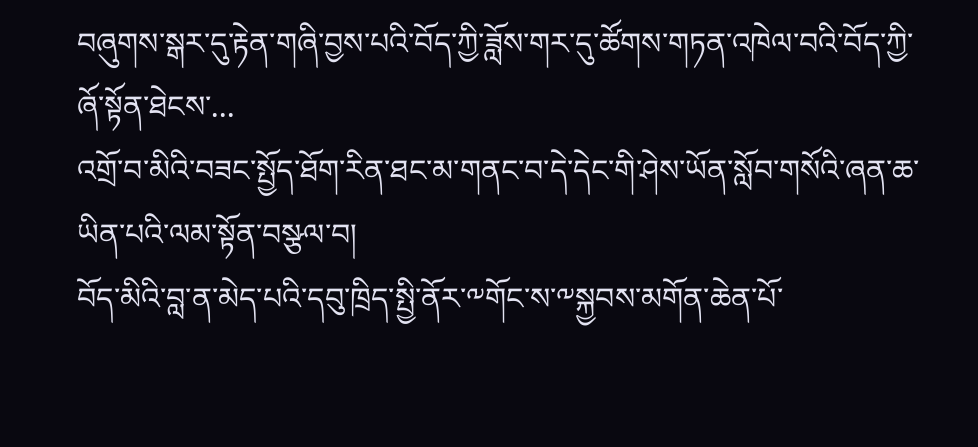བཞུགས་སྒར་དུ་རྟེན་གཞི་བྱས་པའི་བོད་ཀྱི་ཟློས་གར་དུ་ཚོགས་གཏན་འཁེལ་བའི་བོད་ཀྱི་ཞོ་སྟོན་ཐེངས་...
འགྲོ་བ་མིའི་བཟང་སྤྱོད་ཐོག་རིན་ཐང་མ་གནང་བ་དེ་དེང་གི་ཤེས་ཡོན་སློབ་གསོའི་ཞན་ཆ་ཡིན་པའི་ལམ་སྟོན་བསྩལ་བ།
བོད་མིའི་བླ་ན་མེད་པའི་དབུ་ཁྲིད་སྤྱི་ནོར་༸གོང་ས་༸སྐྱབས་མགོན་ཆེན་པོ་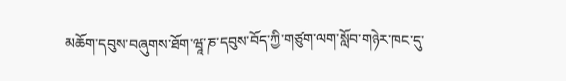མཆོག་དབུས་བཞུགས་ཐོག་ཝཱ་ཎ་དབུས་བོད་ཀྱི་གཙུག་ལག་སློབ་གཉེར་ཁང་དུ་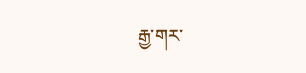རྒྱ་གར་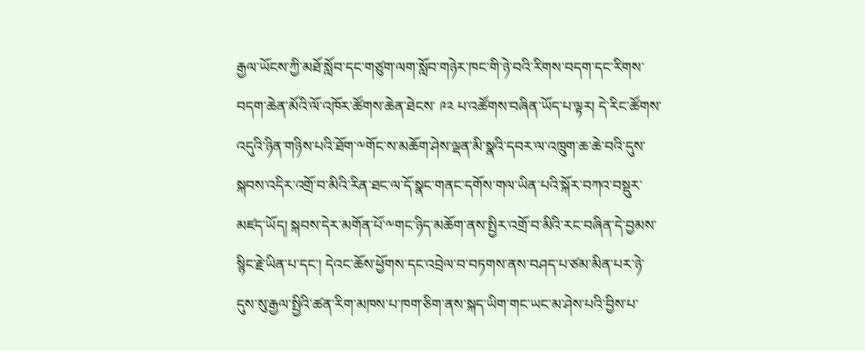རྒྱལ་ཡོངས་ཀྱི་མཐོ་སློབ་དང་གཙུག་ལག་སློབ་གཉེར་ཁང་གི་ཉེ་བའི་རིགས་བདག་དང་རིགས་བདག་ཆེན་མོའི་ལོ་འཁོར་ཚོགས་ཆེན་ཐེངས་ ༩༢ པ་འཚོགས་བཞིན་ཡོད་པ་ལྟར། དེ་རིང་ཚོགས་འདུའི་ཉིན་གཉིས་པའི་ཐོག་༸གོང་ས་མཆོག་ཤེས་ལྡན་མི་སྣའི་དབར་ལ་འཁྲུག་ཆ་ཆེ་བའི་དུས་སྐབས་འདིར་འགྲོ་བ་མིའི་རིན་ཐང་ལ་དོ་སྣང་གནང་དགོས་གལ་ཡིན་པའི་སྐོར་བཀའ་བསྡུར་མཛད་ཡོད། སྐབས་དེར་མགོན་པོ་༸གང་ཉིད་མཆོག་ནས་སྤྱིར་འགྲོ་བ་མིའི་རང་བཞིན་དེ་བྱམས་སྙིང་རྗེ་ཡིན་པ་དང་། དེའང་ཆོས་ཕྱོགས་དང་འབྲེལ་བ་བཏགས་ནས་བཤད་པ་ཙམ་མིན་པར་ཉེ་དུས་སུ་རྒྱལ་སྤྱིའི་ཚན་རིག་མཁས་པ་ཁག་ཅིག་ནས་སྐད་ཡིག་གང་ཡང་མ་ཤེས་པའི་བྱིས་པ་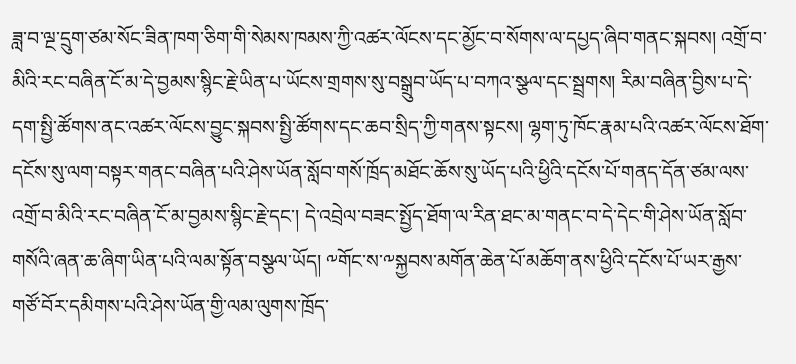ཟླ་བ་ལྔ་དྲུག་ཙམ་སོང་ཟིན་ཁག་ཅིག་གི་སེམས་ཁམས་ཀྱི་འཚར་ལོངས་དང་མྱོང་བ་སོགས་ལ་དཔྱད་ཞིབ་གནང་སྐབས། འགྲོ་བ་མིའི་རང་བཞིན་ངོ་མ་དེ་བྱམས་སྙིང་རྗེ་ཡིན་པ་ཡོངས་གྲགས་སུ་བསྒྲུབ་ཡོད་པ་བཀའ་སྩལ་དང་སྦྲགས། རིམ་བཞིན་བྱིས་པ་དེ་དག་སྤྱི་ཚོགས་ནང་འཚར་ལོངས་བྱུང་སྐབས་སྤྱི་ཚོགས་དང་ཆབ་སྲིད་ཀྱི་གནས་སྟངས། ལྷག་ཏུ་ཁོང་རྣམ་པའི་འཚར་ལོངས་ཐོག་དངོས་སུ་ལག་བསྟར་གནང་བཞིན་པའི་ཤེས་ཡོན་སློབ་གསོ་ཁྲོད་མཐོང་ཆོས་སུ་ཡོད་པའི་ཕྱིའི་དངོས་པོ་གནད་དོན་ཙམ་ལས་འགྲོ་བ་མིའི་རང་བཞིན་ངོ་མ་བྱམས་སྙིང་རྗེ་དང་། དེ་འབྲེལ་བཟང་སྤྱོད་ཐོག་ལ་རིན་ཐང་མ་གནང་བ་དེ་དེང་གི་ཤེས་ཡོན་སློབ་གསོའི་ཞན་ཆ་ཞིག་ཡིན་པའི་ལམ་སྟོན་བསྩལ་ཡོད། ༸གོང་ས་༸སྐྱབས་མགོན་ཆེན་པོ་མཆོག་ནས་ཕྱིའི་དངོས་པོ་ཡར་རྒྱས་གཙོ་བོར་དམིགས་པའི་ཤེས་ཡོན་གྱི་ལམ་ལུགས་ཁྲོད་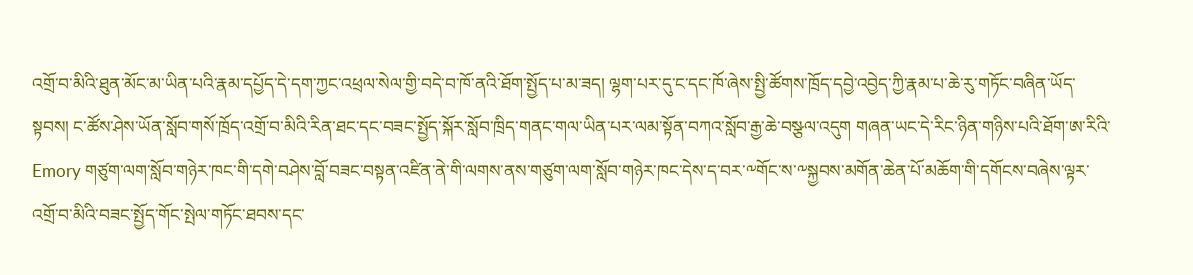འགྲོ་བ་མིའི་ཐུན་མོང་མ་ཡིན་པའི་རྣམ་དཔྱོད་དེ་དག་ཀྱང་འཕྲལ་སེལ་གྱི་བདེ་བ་ཁོ་ནའི་ཐོག་སྤྱོད་པ་མ་ཟད། ལྷག་པར་དུ་ང་དང་ཁོ་ཞེས་སྤྱི་ཚོགས་ཁྲོད་དབྱེ་འབྱེད་ཀྱི་རྣམ་པ་ཆེ་རུ་གཏོང་བཞིན་ཡོད་སྟབས། ང་ཚོས་ཤེས་ཡོན་སློབ་གསོ་ཁྲོད་འགྲོ་བ་མིའི་རིན་ཐང་དང་བཟང་སྤྱོད་སྐོར་སློབ་ཁྲིད་གནང་གལ་ཡིན་པར་ལམ་སྟོན་བཀའ་སློབ་རྒྱ་ཆེ་བསྩལ་འདུག གཞན་ཡང་དེ་རིང་ཉིན་གཉིས་པའི་ཐོག་ཨ་རིའི་ Emory གཙུག་ལག་སློབ་གཉེར་ཁང་གི་དགེ་བཤེས་བློ་བཟང་བསྟན་འཛིན་ནེ་གི་ལགས་ནས་གཙུག་ལག་སློབ་གཉེར་ཁང་དེས་ད་བར་༸གོང་ས་༸སྐྱབས་མགོན་ཆེན་པོ་མཆོག་གི་དགོངས་བཞེས་ལྟར་འགྲོ་བ་མིའི་བཟང་སྤྱོད་གོང་སྤེལ་གཏོང་ཐབས་དང་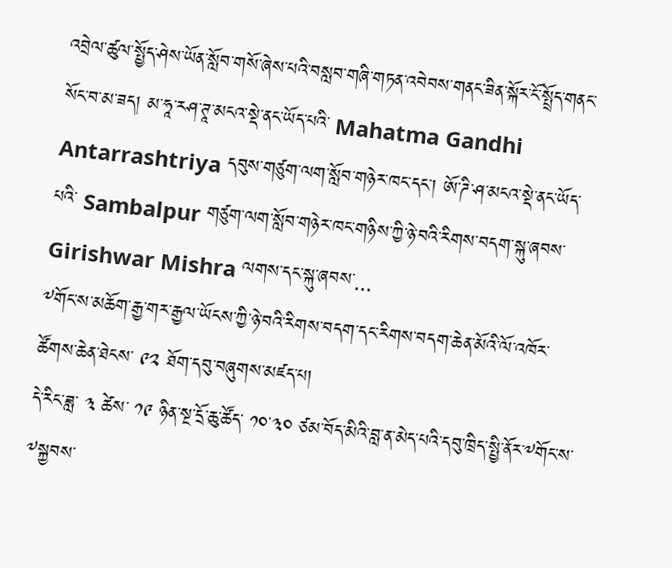འབྲེལ་ཚུལ་སྤྱོད་ཤེས་ཡོན་སློབ་གསོ་ཞེས་པའི་བསླབ་གཞི་གཏན་འབེབས་གནང་ཟིན་སྐོར་ངོ་སྤྲོད་གནང་སོང་བ་མ་ཟད། མ་ཧཱ་རཤ་ཊཱ་མངའ་སྡེ་ནང་ཡོད་པའི་ Mahatma Gandhi Antarrashtriya དབུས་གཙུག་ལག་སློབ་གཉེར་ཁང་དང་། ཨོ་ཌི་ཤ་མངའ་སྡེ་ནང་ཡོད་པའི་ Sambalpur གཙུག་ལག་སློབ་གཉེར་ཁང་གཉིས་ཀྱི་ཉེ་བའི་རིགས་བདག་སྐུ་ཞབས་ Girishwar Mishra ལགས་དང་སྐུ་ཞབས་...
༸གོང་ས་མཆོག་རྒྱ་གར་རྒྱལ་ཡོངས་ཀྱི་ཉེ་བའི་རིགས་བདག་དང་རིགས་བདག་ཆེན་མོའི་ལོ་འཁོར་ཚོགས་ཆེན་ཐེངས་ ༩༢ ཐོག་དབུ་བཞུགས་མཛད་པ།
དེ་རིང་ཟླ་ ༣ ཚེས་ ༡༩ ཉིན་སྔ་དྲོ་ཆུ་ཚོད་ ༡༠་༣༠ ཙམ་བོད་མིའི་བླ་ན་མེད་པའི་དབུ་ཁྲིད་སྤྱི་ནོར་༸གོང་ས་༸སྐྱབས་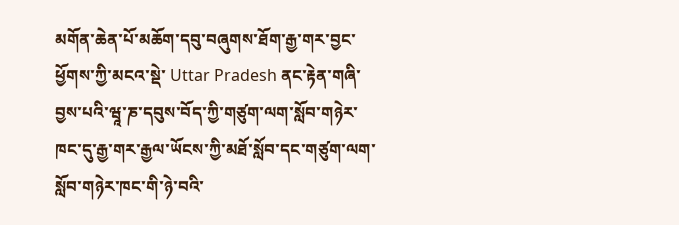མགོན་ཆེན་པོ་མཆོག་དབུ་བཞུགས་ཐོག་རྒྱ་གར་བྱང་ཕྱོགས་ཀྱི་མངའ་སྡེ་ Uttar Pradesh ནང་རྟེན་གཞི་བྱས་པའི་ཝཱ་ཎ་དབུས་བོད་ཀྱི་གཙུག་ལག་སློབ་གཉེར་ཁང་དུ་རྒྱ་གར་རྒྱལ་ཡོངས་ཀྱི་མཐོ་སློབ་དང་གཙུག་ལག་སློབ་གཉེར་ཁང་གི་ཉེ་བའི་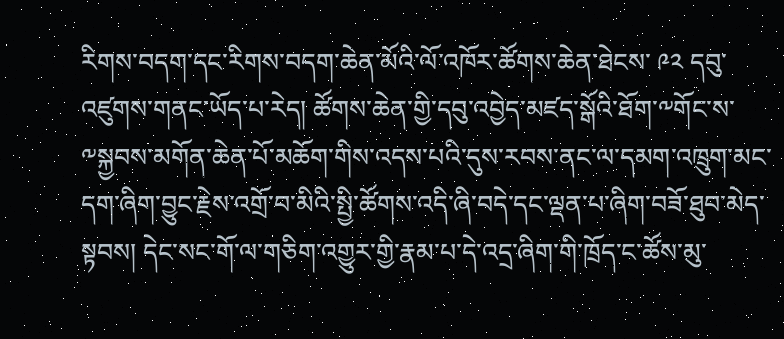རིགས་བདག་དང་རིགས་བདག་ཆེན་མོའི་ལོ་འཁོར་ཚོགས་ཆེན་ཐེངས་ ༩༢ དབུ་འཛུགས་གནང་ཡོད་པ་རེད། ཚོགས་ཆེན་གྱི་དབུ་འབྱེད་མཛད་སྒོའི་ཐོག་༸གོང་ས་༸སྐྱབས་མགོན་ཆེན་པོ་མཆོག་གིས་འདས་པའི་དུས་རབས་ནང་ལ་དམག་འཁྲུག་མང་དག་ཞིག་བྱུང་རྗེས་འགྲོ་བ་མིའི་སྤྱི་ཚོགས་འདི་ཞི་བདེ་དང་ལྡན་པ་ཞིག་བཟོ་ཐུབ་མེད་སྟབས། དེང་སང་གོ་ལ་གཅིག་འགྱུར་གྱི་རྣམ་པ་དེ་འདྲ་ཞིག་གི་ཁྲོད་ང་ཚོས་མུ་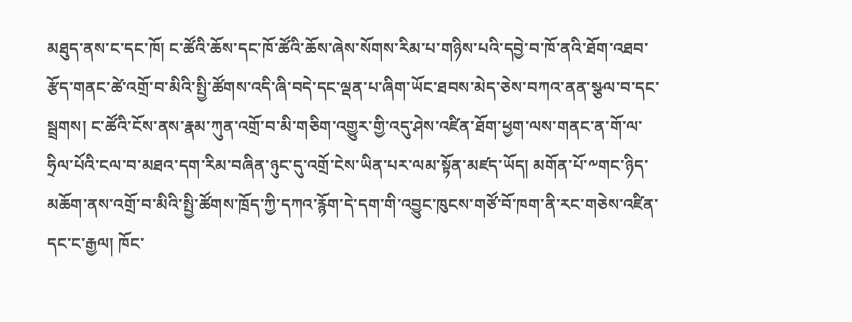མཐུད་ནས་ང་དང་ཁོ། ང་ཚོའི་ཆོས་དང་ཁོ་ཚོའི་ཆོས་ཞེས་སོགས་རིམ་པ་གཉིས་པའི་དབྱེ་བ་ཁོ་ནའི་ཐོག་འཐབ་རྩོད་གནང་ཚེ་འགྲོ་བ་མིའི་སྤྱི་ཚོགས་འདི་ཞི་བདེ་དང་ལྡན་པ་ཞིག་ཡོང་ཐབས་མེད་ཅེས་བཀའ་ནན་སྩལ་བ་དང་སྦྲགས། ང་ཚོའི་ངོས་ནས་རྣམ་ཀུན་འགྲོ་བ་མི་གཅིག་འགྱུར་གྱི་འདུ་ཤེས་འཛིན་ཐོག་ཕྱག་ལས་གནང་ན་གོ་ལ་ཧྲིལ་པོའི་ངལ་བ་མཐའ་དག་རིམ་བཞིན་ཉུང་དུ་འགྲོ་ངེས་ཡིན་པར་ལམ་སྟོན་མཛད་ཡོད། མགོན་པོ་༸གང་ཉིད་མཆོག་ནས་འགྲོ་བ་མིའི་སྤྱི་ཚོགས་ཁྲོད་ཀྱི་དཀའ་རྙོག་དེ་དག་གི་འབྱུང་ཁུངས་གཙོ་བོ་ཁག་ནི་རང་གཅེས་འཛིན་དང་ང་རྒྱལ། ཁོང་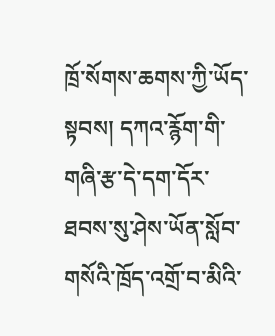ཁྲོ་སོགས་ཆགས་ཀྱི་ཡོད་སྟབས། དཀའ་རྙོག་གི་གཞི་རྩ་དེ་དག་དོར་ཐབས་སུ་ཤེས་ཡོན་སློབ་གསོའི་ཁྲོད་འགྲོ་བ་མིའི་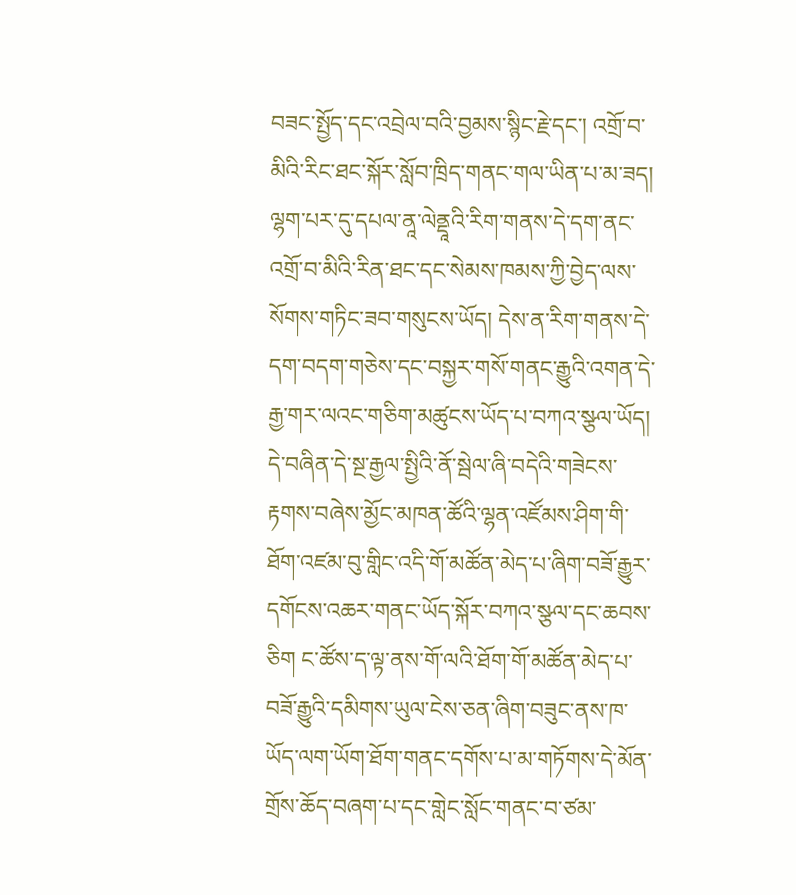བཟང་སྤྱོད་དང་འབྲེལ་བའི་བྱམས་སྙིང་རྗེ་དང་། འགྲོ་བ་མིའི་རིང་ཐང་སྐོར་སློབ་ཁྲིད་གནང་གལ་ཡིན་པ་མ་ཟད། ལྷག་པར་དུ་དཔལ་ནཱ་ལེནྡཱའི་རིག་གནས་དེ་དག་ནང་འགྲོ་བ་མིའི་རིན་ཐང་དང་སེམས་ཁམས་ཀྱི་བྱེད་ལས་སོགས་གཏིང་ཟབ་གསུངས་ཡོད། དེས་ན་རིག་གནས་དེ་དག་བདག་གཅེས་དང་བསྐྱར་གསོ་གནང་རྒྱུའི་འགན་དེ་རྒྱ་གར་ལའང་གཅིག་མཚུངས་ཡོད་པ་བཀའ་སྩལ་ཡོད། དེ་བཞིན་དེ་སྔ་རྒྱལ་སྤྱིའི་ནོ་སྦེལ་ཞི་བདེའི་གཟེངས་རྟགས་བཞེས་མྱོང་མཁན་ཚོའི་ལྷན་འཛོམས་ཤིག་གི་ཐོག་འཛམ་བུ་གླིང་འདི་གོ་མཚོན་མེད་པ་ཞིག་བཟོ་རྒྱུར་དགོངས་འཆར་གནང་ཡོད་སྐོར་བཀའ་སྩལ་དང་ཆབས་ཅིག ང་ཚོས་ད་ལྟ་ནས་གོ་ལའི་ཐོག་གོ་མཚོན་མེད་པ་བཟོ་རྒྱུའི་དམིགས་ཡུལ་ངེས་ཅན་ཞིག་བཟུང་ནས་ཁ་ཡོད་ལག་ཡོག་ཐོག་གནང་དགོས་པ་མ་གཏོགས་དེ་མོན་གྲོས་ཆོད་བཞག་པ་དང་གླེང་སློང་གནང་བ་ཙམ་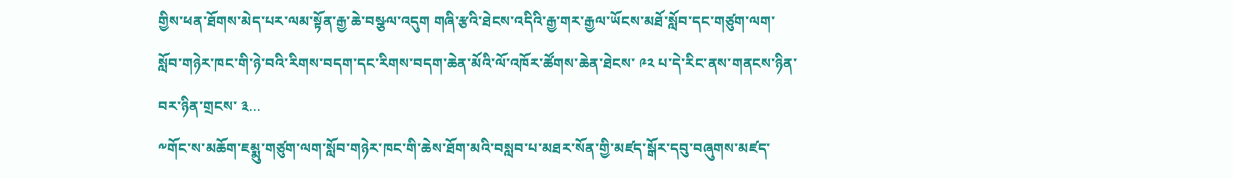གྱིས་ཕན་ཐོགས་མེད་པར་ལམ་སྟོན་རྒྱ་ཆེ་བསྩལ་འདུག གཞི་རྩའི་ཐེངས་འདིའི་རྒྱ་གར་རྒྱལ་ཡོངས་མཐོ་སློབ་དང་གཙུག་ལག་སློབ་གཉེར་ཁང་གི་ཉེ་བའི་རིགས་བདག་དང་རིགས་བདག་ཆེན་མོའི་ལོ་འཁོར་ཚོགས་ཆེན་ཐེངས་ ༩༢ པ་དེ་རིང་ནས་གནངས་ཉིན་བར་ཉིན་གྲངས་ ༣...
༸གོང་ས་མཆོག་ཇམྨུ་གཙུག་ལག་སློབ་གཉེར་ཁང་གི་ཆེས་ཐོག་མའི་བསླབ་པ་མཐར་སོན་གྱི་མཛད་སྒོར་དབུ་བཞུགས་མཛད་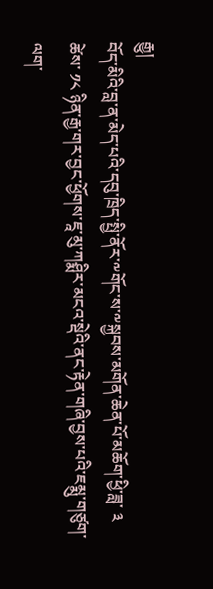རྒྱུ།
བོད་མིའི་བླ་ན་མེད་པའི་དབུ་ཁྲིད་སྤྱི་ནོར་༸གོང་ས་༸སྐྱབས་མགོན་ཆེན་པོ་མཆོག་ཕྱི་ཟླ་ ༣ ཚེས་ ༡༨ ཉིན་རྒྱ་གར་བྱང་ཕྱོགས་ཇཱ་མུ་ཀཤྨིར་མངའ་སྡེའི་ནང་རྟེན་གཞི་བྱས་པའི་ཇམྨུ་གཙུག་ལག་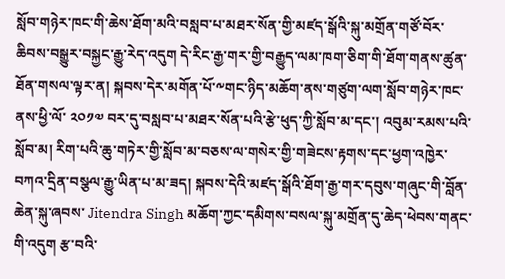སློབ་གཉེར་ཁང་གི་ཆེས་ཐོག་མའི་བསླབ་པ་མཐར་སོན་གྱི་མཛད་སྒོའི་སྐུ་མགྲོན་གཙོ་བོར་ཆིབས་བསྒྱུར་བསྐྱང་རྒྱུ་རེད་འདུག དེ་རིང་རྒྱ་གར་གྱི་བརྒྱུད་ལམ་ཁག་ཅིག་གི་ཐོག་གནས་ཚུན་ཐོན་གསལ་ལྟར་ན། སྐབས་དེར་མགོན་པོ་༸གང་ཉིད་མཆོག་ནས་གཙུག་ལག་སློབ་གཉེར་ཁང་ནས་ཕྱི་ལོ་ ༢༠༡༧ བར་དུ་བསླབ་པ་མཐར་སོན་པའི་རྩེ་ཕུད་ཀྱི་སློབ་མ་དང་། འབུམ་རམས་པའི་སློབ་མ། རིག་པའི་ཆུ་གཏེར་གྱི་སློབ་མ་བཅས་ལ་གསེར་གྱི་གཟེངས་རྟགས་དང་ཕྱག་འཁྱེར་བཀའ་དྲིན་བསྩལ་རྒྱུ་ཡིན་པ་མ་ཟད། སྐབས་དེའི་མཛད་སྒོའི་ཐོག་རྒྱ་གར་དབུས་གཞུང་གི་བློན་ཆེན་སྐུ་ཞབས་ Jitendra Singh མཆོག་ཀྱང་དམིགས་བསལ་སྐུ་མགྲོན་དུ་ཆེད་ཕེབས་གནང་གི་འདུག རྩ་བའི་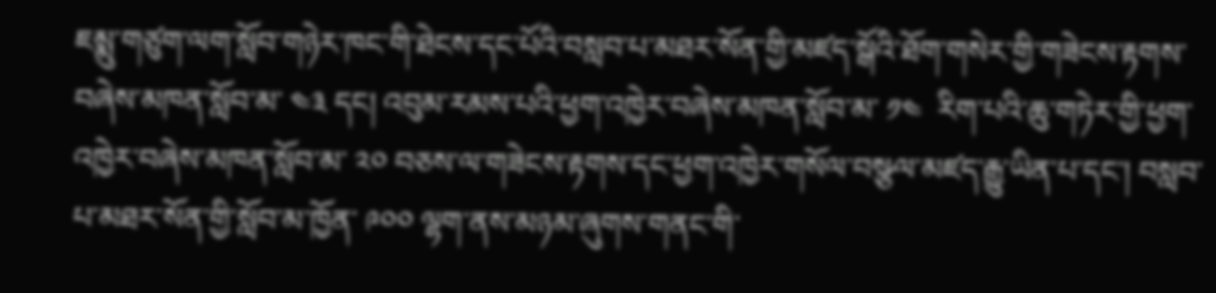ཇམྨུ་གཙུག་ལག་སློབ་གཉེར་ཁང་གི་ཐེངས་དང་པོའི་བསླབ་པ་མཐར་སོན་གྱི་མཛད་སྒོའི་ཐོག་གསེར་གྱི་གཟེངས་རྟགས་བཞེས་མཁན་སློབ་མ་ ༤༣ དང། འབུམ་རམས་པའི་ཕྱག་འཁྱེར་བཞེས་མཁན་སློབ་མ་ ༡༤  རིག་པའི་ཆུ་གཏེར་གྱི་ཕྱག་འཁྱེར་བཞེས་མཁན་སློབ་མ་ ༢༠ བཅས་ལ་གཟེངས་རྟགས་དང་ཕྱག་འཁྱེར་གསོལ་བསྩལ་མཛད་རྒྱུ་ཡིན་པ་དང་། བསླབ་པ་མཐར་སོན་གྱི་སློབ་མ་ཁྱོན་ ༩༠༠ ལྷག་ནས་མཉམ་ཞུགས་གནང་གི་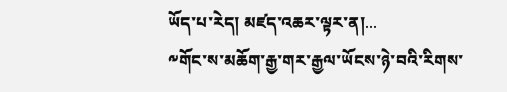ཡོད་པ་རེད། མཛད་འཆར་ལྟར་ན།...
༸གོང་ས་མཆོག་རྒྱ་གར་རྒྱལ་ཡོངས་ཉེ་བའི་རིགས་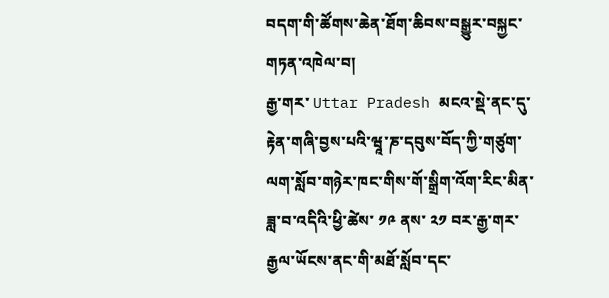བདག་གི་ཚོགས་ཆེན་ཐོག་ཆིབས་བསྒྱུར་བསྐྱང་གཏན་འཁེལ་བ།
རྒྱ་གར་ Uttar Pradesh མངའ་སྡེ་ནང་དུ་རྟེན་གཞི་བྱས་པའི་ཝཱ་ཎ་དབུས་བོད་ཀྱི་གཙུག་ལག་སློབ་གཉེར་ཁང་གིས་གོ་སྒྲིག་འོག་རིང་མིན་ཟླ་བ་འདིའི་ཕྱི་ཚེས་ ༡༩ ནས་ ༢༡ བར་རྒྱ་གར་རྒྱལ་ཡོངས་ནང་གི་མཐོ་སློབ་དང་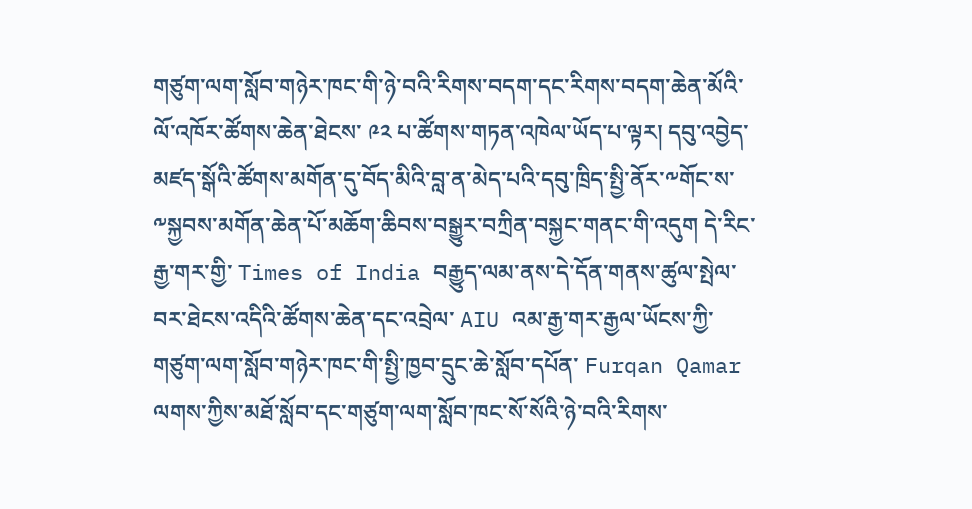གཙུག་ལག་སློབ་གཉེར་ཁང་གི་ཉེ་བའི་རིགས་བདག་དང་རིགས་བདག་ཆེན་མོའི་ལོ་འཁོར་ཚོགས་ཆེན་ཐེངས་ ༩༢ པ་ཚོགས་གཏན་འཁེལ་ཡོད་པ་ལྟར། དབུ་འབྱེད་མཛད་སྒོའི་ཚོགས་མགོན་དུ་བོད་མིའི་བླ་ན་མེད་པའི་དབུ་ཁྲིད་སྤྱི་ནོར་༸གོང་ས་༸སྐྱབས་མགོན་ཆེན་པོ་མཆོག་ཆིབས་བསྒྱུར་བཀྲིན་བསྐྱང་གནང་གི་འདུག དེ་རིང་རྒྱ་གར་གྱི་ Times of India བརྒྱུད་ལམ་ནས་དེ་དོན་གནས་ཚུལ་སྤེལ་བར་ཐེངས་འདིའི་ཚོགས་ཆེན་དང་འབྲེལ་ AIU འམ་རྒྱ་གར་རྒྱལ་ཡོངས་ཀྱི་གཙུག་ལག་སློབ་གཉེར་ཁང་གི་སྤྱི་ཁྱབ་དྲུང་ཆེ་སློབ་དཔོན་ Furqan Qamar ལགས་ཀྱིས་མཐོ་སློབ་དང་གཙུག་ལག་སློབ་ཁང་སོ་སོའི་ཉེ་བའི་རིགས་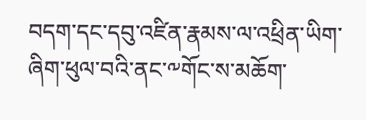བདག་དང་དབུ་འཛིན་རྣམས་ལ་འཕྲིན་ཡིག་ཞིག་ཕུལ་བའི་ནང་༸གོང་ས་མཆོག་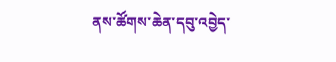ནས་ཚོགས་ཆེན་དབུ་འབྱེད་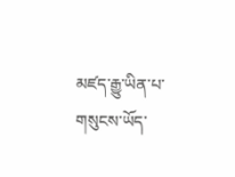མཛད་རྒྱུ་ཡིན་པ་གསུངས་ཡོད་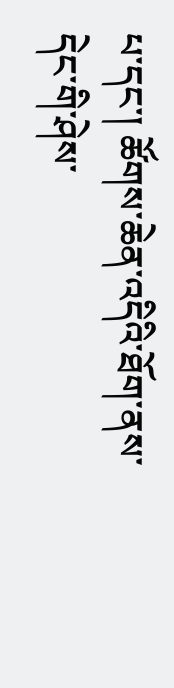པ་དང་། ཚོགས་ཆེན་འདིའི་ཐོག་ནས་དེང་གི་ཤེས་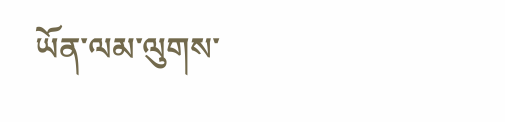ཡོན་ལམ་ལུགས་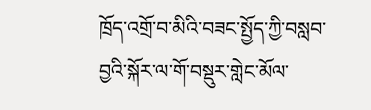ཁྲོད་འགྲོ་བ་མིའི་བཟང་སྤྱོད་ཀྱི་བསླབ་བྱའི་སྐོར་ལ་གོ་བསྡུར་གླེང་མོལ་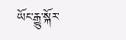ཡོང་རྒྱུ་སྐོར་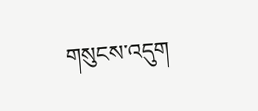གསུངས་འདུག